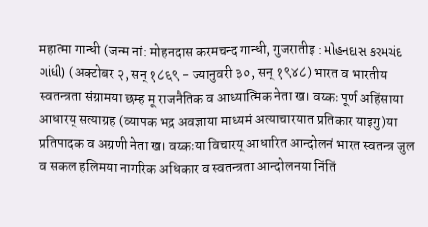महात्मा गान्धी (जन्म नां: मोहनदास करमचन्द गान्धी, गुजरातीइ : મોહનદાસ કરમચંદ ગાંધી) (अक्टोबर २, सन् १८६९ - ज्यानुवरी ३०, सन् १९४८) भारत व भारतीय स्वतन्त्रता संग्रामया छम्ह मू राजनैतिक व आध्यात्मिक नेता ख। वय्कः पूर्ण अहिंसाया आधारय् सत्याग्रह (व्यापक भद्र अवज्ञाया माध्यमं अत्याचारयात प्रतिकार याइगु)या प्रतिपादक व अग्रणी नेता ख। वय्कःया विचारय् आधारित आन्दोलनं भारत स्वतन्त्र जुल व सकल हलिमया नागरिक अधिकार व स्वतन्त्रता आन्दोलनया निंतिं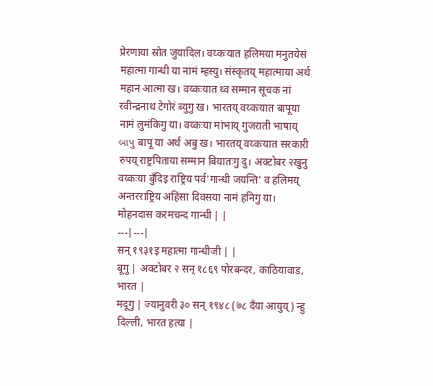प्रेरणाया स्रोत जुयादिल। वय्कःयात हलिमया मनुतयेसं महात्मा गान्धी या नामं म्हस्यु। संस्कृतय् महात्माया अर्थ महान आत्मा ख। वय्कःयात थ्व सम्मान सूचक नां रवीन्द्रनाथ टेगोरं ब्युगु ख। भारतय् वय्कःयात बापूया नामं लुमंकिगु या। वय्कःया मांभाय् गुजराती भाषाय् બાપુ बापू या अर्थ अबु ख। भारतय् वय्कःयात सरकारी रुपय् राष्ट्रपिताया सम्मान बियातःगु दु। अक्टोबर २खुनु वय्कःया बुँदिइ राष्ट्रिय पर्व'गान्धी जयन्ति' व हलिमय् अन्तरराष्ट्रिय अहिंसा दिवसया नामं हनिगु या।
मोहनदास करमचन्द गान्धी | |
---|---|
सन् १९३१इ महात्मा गान्धीजी | |
बूगु | अक्टोबर २ सन् १८६९ पोरबन्दर, काठियावाड, भारत |
मदूगु | ज्यानुवरी ३० सन् १९४८ (७८ दँया आयुय्) न्हु दिल्ली, भारत हत्या |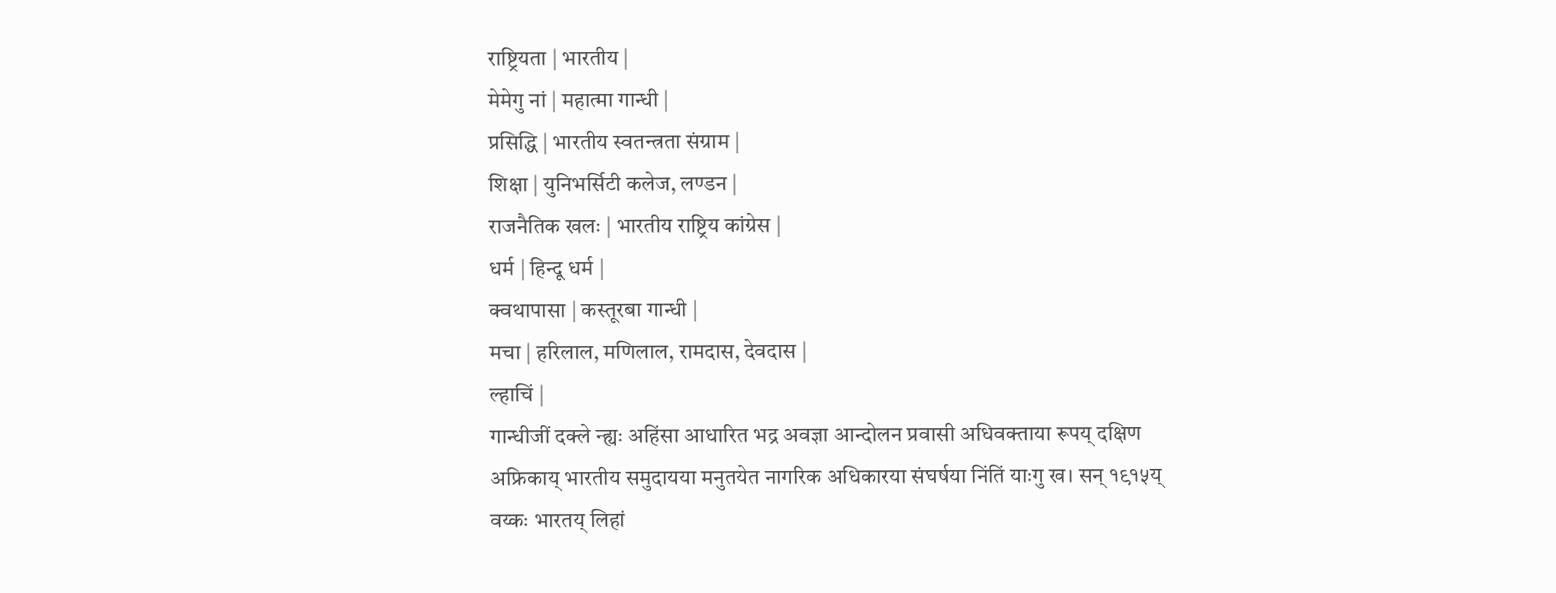राष्ट्रियता | भारतीय |
मेमेगु नां | महात्मा गान्धी |
प्रसिद्धि | भारतीय स्वतन्त्रता संग्राम |
शिक्षा | युनिभर्सिटी कलेज, लण्डन |
राजनैतिक खलः | भारतीय राष्ट्रिय कांग्रेस |
धर्म | हिन्दू धर्म |
क्वथापासा | कस्तूरबा गान्धी |
मचा | हरिलाल, मणिलाल, रामदास, देवदास |
ल्हाचिं |
गान्धीजीं दक्ले न्ह्यः अहिंसा आधारित भद्र अवज्ञा आन्दोलन प्रवासी अधिवक्ताया रूपय् दक्षिण अफ्रिकाय् भारतीय समुदायया मनुतयेत नागरिक अधिकारया संघर्षया निंतिं याःगु ख। सन् १९१५य् वय्कः भारतय् लिहां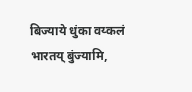बिज्याये धुंका वय्कलं भारतय् बुंज्यामि,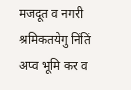मजदूत व नगरी श्रमिकतयेगु निंतिं अप्व भूमि कर व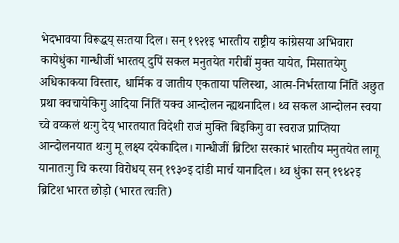भेदभावया विरूद्धय् सःतया दिल। सन् १९२१इ भारतीय राष्ट्रीय कांग्रेसया अभिवारा कायेधुंका गान्धीजीं भारतय् दुपिं सकल मनुतयेत गरीबीं मुक्त यायेत, मिसातयेगु अधिकाकया विस्तार, धार्मिक व जातीय एकताया पलिस्था, आत्म-निर्भरताया निंतिं अछुत प्रथा क्वचायेकिगु आदिया निंतिं यक्व आन्दोलन न्ह्यथनादिल। थ्व सकल आन्दोलन स्वया च्वे वय्कलं थःगु देय् भारतयात विदेशी राजं मुक्ति बिइकिगु वा स्वराज प्राप्तिया आन्दोलनयात थःगु मू लक्ष्य दयेकादिल। गान्धीजीं ब्रिटिश सरकारं भारतीय मनुतयेत लागू यानातःगु चि करया विरोधय् सन् १९३०इ दांडी मार्च यानादिल। थ्व धुंका सन् १९४२इ ब्रिटिश भारत छोड़ो (भारत त्वःति)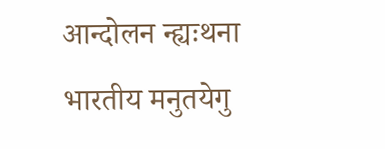आन्दोलन न्ह्यःथना भारतीय मनुतयेगु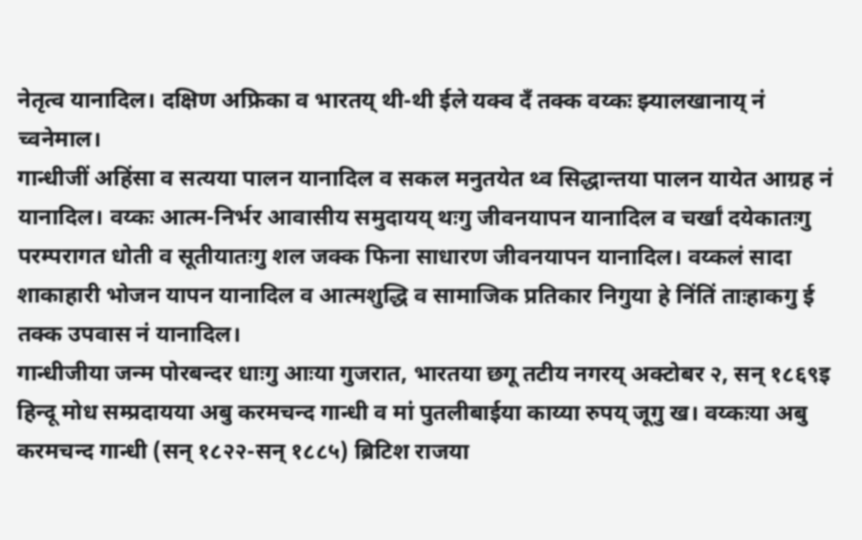नेतृत्व यानादिल। दक्षिण अफ्रिका व भारतय् थी-थी ईले यक्व दँ तक्क वय्कः झ्यालखानाय् नं च्वनेमाल।
गान्धीजीं अहिंसा व सत्यया पालन यानादिल व सकल मनुतयेत थ्व सिद्धान्तया पालन यायेत आग्रह नं यानादिल। वय्कः आत्म-निर्भर आवासीय समुदायय् थःगु जीवनयापन यानादिल व चर्खां दयेकातःगु परम्परागत धोती व सूतीयातःगु शल जक्क फिना साधारण जीवनयापन यानादिल। वय्कलं सादा शाकाहारी भोजन यापन यानादिल व आत्मशुद्धि व सामाजिक प्रतिकार निगुया हे निंतिं ताःहाकगु ई तक्क उपवास नं यानादिल।
गान्धीजीया जन्म पोरबन्दर धाःगु आःया गुजरात, भारतया छगू तटीय नगरय् अक्टोबर २, सन् १८६९इ हिन्दू मोध सम्प्रदायया अबु करमचन्द गान्धी व मां पुतलीबाईया काय्या रुपय् जूगु ख। वय्कःया अबु करमचन्द गान्धी (सन् १८२२-सन् १८८५) ब्रिटिश राजया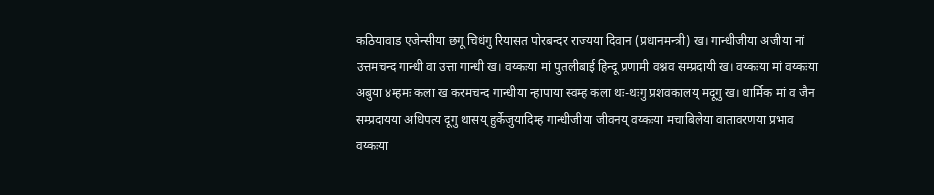कठियावाड एजेन्सीया छगू चिधंगु रियासत पोरबन्दर राज्यया दिवान (प्रधानमन्त्री) ख। गान्धीजीया अजीया नां उत्तमचन्द गान्धी वा उत्ता गान्धी ख। वय्कःया मां पुतलीबाई हिन्दू प्रणामी वश्नव सम्प्रदायी ख। वय्कःया मां वय्कःया अबुया ४म्हमः कला ख करमचन्द गान्धीया न्हापाया स्वम्ह कला थः-थःगु प्रशवकालय् मदूगु ख। धार्मिक मां व जैन सम्प्रदायया अधिपत्य दूगु थासय् हुर्केजुयादिम्ह गान्धीजीया जीवनय् वय्कःया मचाबिलेया वातावरणया प्रभाव वय्कःया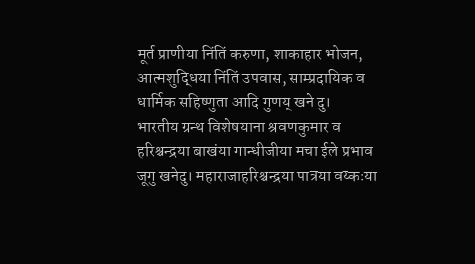मूर्त प्राणीया निंतिं करुणा, शाकाहार भोजन, आत्मशुद्धिया निंतिं उपवास, साम्प्रदायिक व धार्मिक सहिष्णुता आदि गुणय् खने दु।
भारतीय ग्रन्थ विशेषयाना श्रवणकुमार व हरिश्चन्द्रया बाखंया गान्धीजीया मचा ईले प्रभाव जूगु खनेदु। महाराजाहरिश्चन्द्रया पात्रया वय्कःया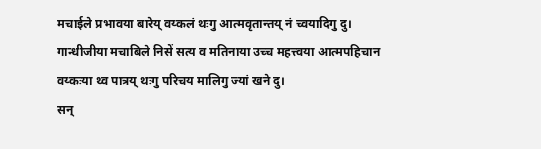मचाईले प्रभावया बारेय् वय्कलं थःगु आत्मवृतान्तय् नं च्वयादिगु दु। गान्धीजीया मचाबिले निसें सत्य व मतिनाया उच्च महत्त्वया आत्मपहिचान वय्कःया थ्व पात्रय् थःगु परिचय मालिगु ज्यां खने दु।
सन्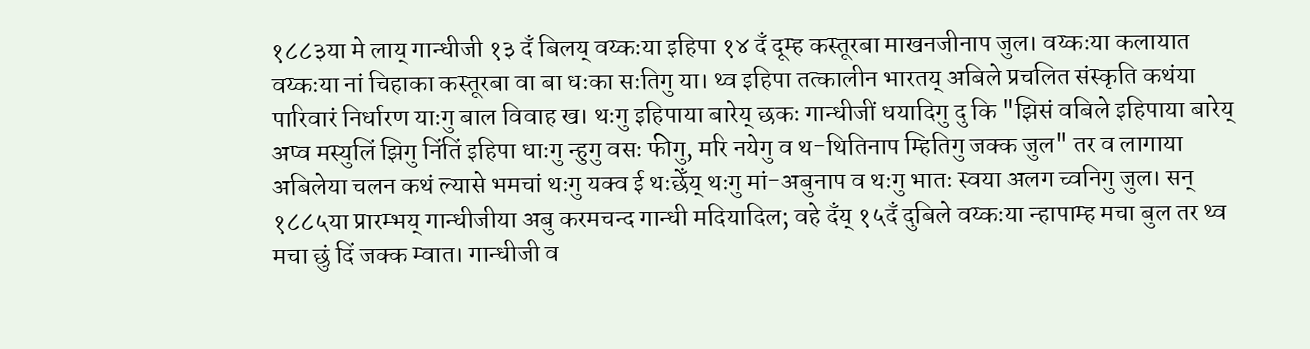१८८३या मे लाय् गान्धीजी १३ दँ बिलय् वय्कःया इहिपा १४ दँ दूम्ह कस्तूरबा माखनजीनाप जुल। वय्कःया कलायात वय्कःया नां चिहाका कस्तूरबा वा बा धःका सःतिगु या। थ्व इहिपा तत्कालीन भारतय् अबिले प्रचलित संस्कृति कथंया पारिवारं निर्धारण याःगु बाल विवाह ख। थःगु इहिपाया बारेय् छकः गान्धीजीं धयादिगु दु कि "झिसं वबिले इहिपाया बारेय् अप्व मस्युलिं झिगु निंतिं इहिपा धाःगु न्हुगु वसः फीगु, मरि नयेगु व थ-थितिनाप म्हितिगु जक्क जुल" तर व लागाया अबिलेया चलन कथं ल्यासे भमचां थःगु यक्व ई थःछेँय् थःगु मां-अबुनाप व थःगु भातः स्वया अलग च्वनिगु जुल। सन् १८८५या प्रारम्भय् गान्धीजीया अबु करमचन्द गान्धी मदियादिल; वहे दँय् १५दँ दुबिले वय्कःया न्हापाम्ह मचा बुल तर थ्व मचा छुं दिं जक्क म्वात। गान्धीजी व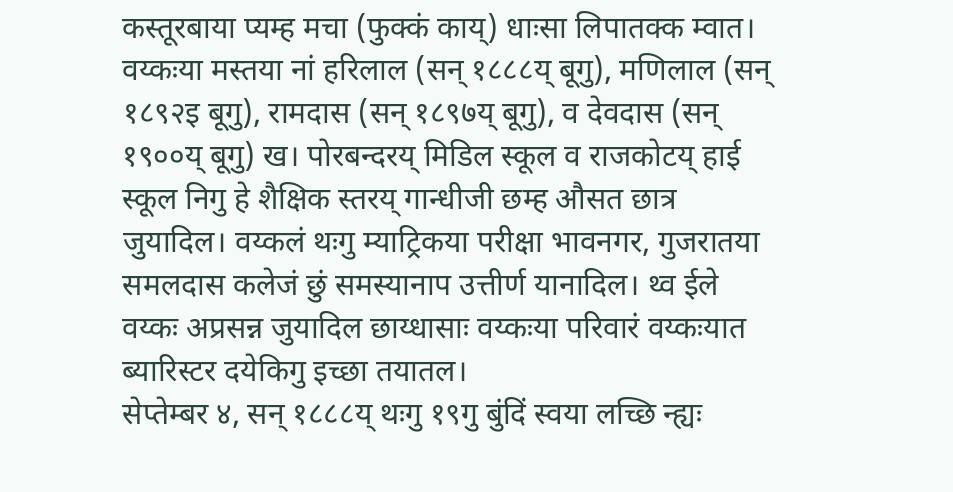कस्तूरबाया प्यम्ह मचा (फुक्कं काय्) धाःसा लिपातक्क म्वात। वय्कःया मस्तया नां हरिलाल (सन् १८८८य् बूगु), मणिलाल (सन् १८९२इ बूगु), रामदास (सन् १८९७य् बूगु), व देवदास (सन् १९००य् बूगु) ख। पोरबन्दरय् मिडिल स्कूल व राजकोटय् हाई स्कूल निगु हे शैक्षिक स्तरय् गान्धीजी छम्ह औसत छात्र जुयादिल। वय्कलं थःगु म्याट्रिकया परीक्षा भावनगर, गुजरातया समलदास कलेजं छुं समस्यानाप उत्तीर्ण यानादिल। थ्व ईले वय्कः अप्रसन्न जुयादिल छाय्धासाः वय्कःया परिवारं वय्कःयात ब्यारिस्टर दयेकिगु इच्छा तयातल।
सेप्तेम्बर ४, सन् १८८८य् थःगु १९गु बुंदिं स्वया लच्छि न्ह्यः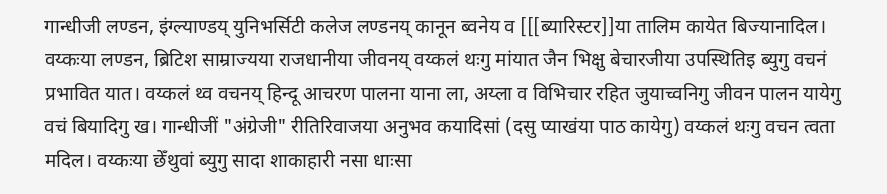गान्धीजी लण्डन, इंग्ल्याण्डय् युनिभर्सिटी कलेज लण्डनय् कानून ब्वनेय व [[[ब्यारिस्टर]]या तालिम कायेत बिज्यानादिल। वय्कःया लण्डन, ब्रिटिश साम्राज्यया राजधानीया जीवनय् वय्कलं थःगु मांयात जैन भिक्षु बेचारजीया उपस्थितिइ ब्युगु वचनं प्रभावित यात। वय्कलं थ्व वचनय् हिन्दू आचरण पालना याना ला, अय्ला व विभिचार रहित जुयाच्वनिगु जीवन पालन यायेगु वचं बियादिगु ख। गान्धीजीं "अंग्रेजी" रीतिरिवाजया अनुभव कयादिसां (दसु प्याखंया पाठ कायेगु) वय्कलं थःगु वचन त्वता मदिल। वय्कःया छेँथुवां ब्युगु सादा शाकाहारी नसा धाःसा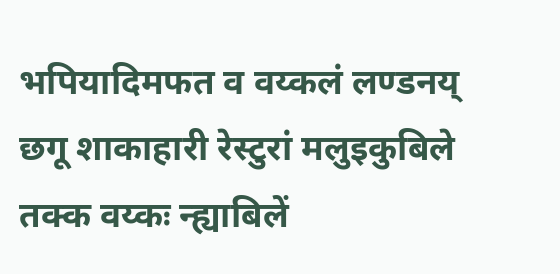भपियादिमफत व वय्कलं लण्डनय् छगू शाकाहारी रेस्टुरां मलुइकुबिले तक्क वय्कः न्ह्याबिलें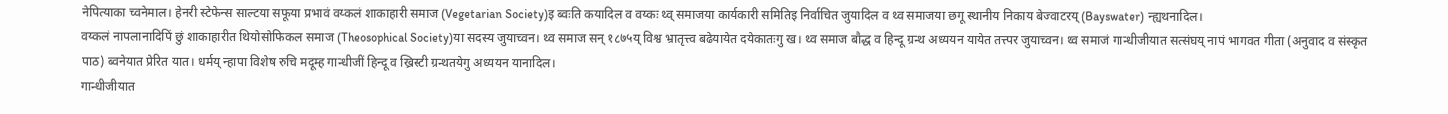नेपित्याका च्वनेमाल। हेनरी स्टेफेन्स साल्टया सफूया प्रभावं वय्कलं शाकाहारी समाज (Vegetarian Society)इ ब्वःति कयादिल व वय्कः थ्व् समाजया कार्यकारी समितिइ निर्वाचित जुयादिल व थ्व समाजया छगू स्थानीय निकाय बेज्वाटरय् (Bayswater) न्ह्यथनादिल।
वय्कलं नापलानादिपिं छुं शाकाहारीत थियोसोफिकल समाज (Theosophical Society)या सदस्य जुयाच्वन। थ्व समाज सन् १८७५य् विश्व भ्रातृत्त्व बढेयायेत दयेकातःगु ख। थ्व समाज बौद्ध व हिन्दू ग्रन्थ अध्ययन यायेत तत्त्पर जुयाच्वन। थ्व समाजं गान्धीजीयात सत्संघय् नापं भागवत गीता (अनुवाद व संस्कृत पाठ) ब्वनेयात प्रेरित यात। धर्मय् न्हापा विशेष रुचि मदूम्ह गान्धीजीं हिन्दू व ख्रिस्टी ग्रन्थतयेगु अध्ययन यानादिल।
गान्धीजीयात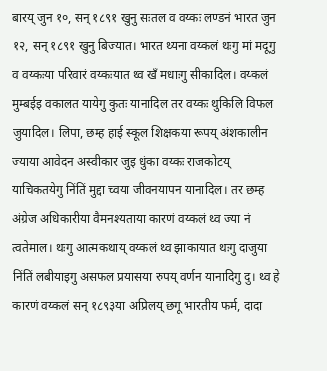बारय् जुन १०, सन् १८९१ खुनु सःतल व वय्कः लण्डनं भारत जुन १२, सन् १८९१ खुनु बिज्यात। भारत थ्यना वय्कलं थःगु मां मदूगु व वय्कःया परिवारं वय्कःयात थ्व खँ मधाःगु सीकादिल। वय्कलं मुम्बईइ वकालत यायेगु कुतः यानादिल तर वय्कः थुकिलि विफल जुयादिल। लिपा, छम्ह हाई स्कूल शिक्षकया रूपय् अंशकालीन ज्याया आवेदन अस्वीकार जुइ धुंका वय्कः राजकोटय् याचिकतयेगु निंतिं मुद्दा च्वया जीवनयापन यानादिल। तर छम्ह अंग्रेज अधिकारीया वैमनश्यताया कारणं वय्कलं थ्व ज्या नं त्वतेमाल। थःगु आत्मकथाय् वय्कलं थ्व झाकायात थःगु दाजुया निंतिं लबीयाइगु असफल प्रयासया रुपय् वर्णन यानादिगु दु। थ्व हे कारणं वय्कलं सन् १८९३या अप्रिलय् छगू भारतीय फर्म, दादा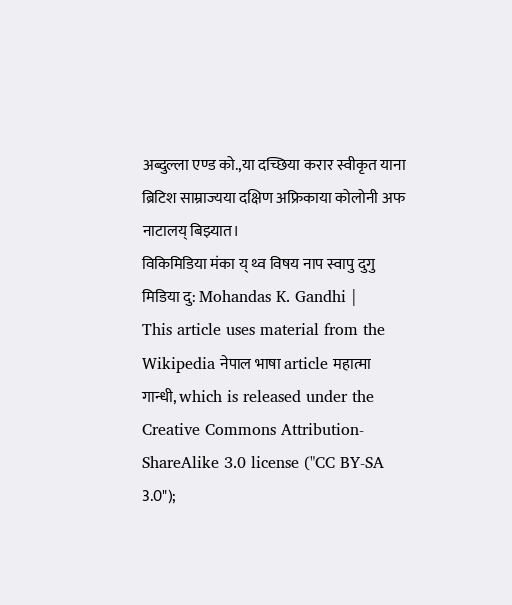अब्दुल्ला एण्ड को.,या दच्छिया करार स्वीकृत याना ब्रिटिश साम्राज्यया दक्षिण अफ्रिकाया कोलोनी अफ नाटालय् बिझ्यात।
विकिमिडिया मंका य् थ्व विषय नाप स्वापु दुगु मिडिया दु: Mohandas K. Gandhi |
This article uses material from the Wikipedia नेपाल भाषा article महात्मा गान्धी, which is released under the Creative Commons Attribution-ShareAlike 3.0 license ("CC BY-SA 3.0");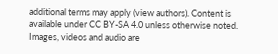additional terms may apply (view authors). Content is available under CC BY-SA 4.0 unless otherwise noted. Images, videos and audio are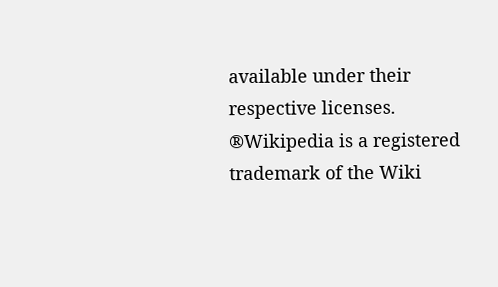available under their respective licenses.
®Wikipedia is a registered trademark of the Wiki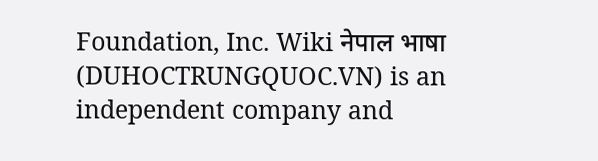Foundation, Inc. Wiki नेपाल भाषा (DUHOCTRUNGQUOC.VN) is an independent company and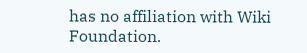has no affiliation with Wiki Foundation.